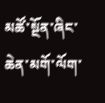མཚོ་སྔོན་ཞིང་ཆེན་མགོ་ལོག་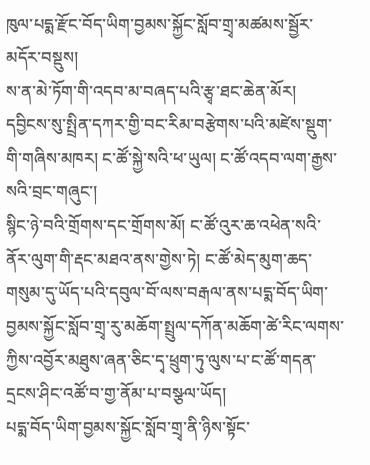ཁུལ་པདྨ་རྫོང་བོད་ཡིག་བྱམས་སྐྱོང་སློབ་གྲྭ་མཚམས་སྦྱོར་མདོར་བསྡུས།
ས་ན་མེ་ཏོག་གི་འདབ་མ་བཞད་པའི་རྩྭ་ཐང་ཆེན་མོར། དབྱིངས་སུ་སྤྲིན་དཀར་གྱི་བང་རིམ་བརྩེགས་པའི་མཛེས་སྡུག་གི་གཞིས་མཁར། ང་ཚོ་སྐྱེ་སའི་ཕ་ཡུལ། ང་ཚོ་འདབ་ལག་རྒྱས་སའི་བྲང་གཞུང་།
སྙིང་ཉེ་བའི་གྲོགས་དང་གྲོགས་མོ། ང་ཚོ་འུར་ཆ་འཕེན་སའི་ནོར་ལུག་གི་རྡང་མཐའ་ནས་གྱེས་ཏེ། ང་ཚོ་མེད་མུག་ཆད་གསུམ་དུ་ཡོད་པའི་དབུལ་བོ་ལས་བརྒལ་ནས་པདྨ་བོད་ཡིག་བྱམས་སྐྱོང་སློབ་གྲྭ་རུ་མཆོག་སྤྲུལ་དཀོན་མཆོག་ཚེ་རིང་ལགས་ཀྱིས་འབྱོར་མཐུས་ཞན་ཅིང་དྭ་ཕྲུག་ཏུ་ལུས་པ་ང་ཚོ་གདན་དྲངས་ཤིང་འཚོ་བ་གྱ་ནོམ་པ་བསྩལ་ཡོད།
པདྨ་བོད་ཡིག་བྱམས་སྐྱོང་སློབ་གྲྭ་ནི་ཉིས་སྟོང་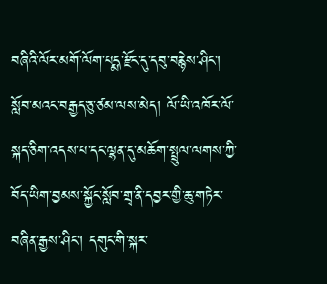བཞིའི་ལོར་མགོ་ལོག་པདྨ་རྫོང་དུ་དབུ་བརྙེས་ཤིང་། སློབ་མའང་བརྒྱད་ཅུ་ཙམ་ལས་མེད། ལོ་ཡི་འཁོར་ལོ་སྐད་ཅིག་འདས་པ་དང་ལྷན་དུ་མཆོག་སྤྲུལ་ལགས་ཀྱི་བོད་ཡིག་བྱམས་སྐྱོང་སློབ་གྲྭ་ནི་དབྱར་གྱི་ཆུ་གཏེར་བཞིན་རྒྱས་ཤིང་། དགུང་གི་སྐར་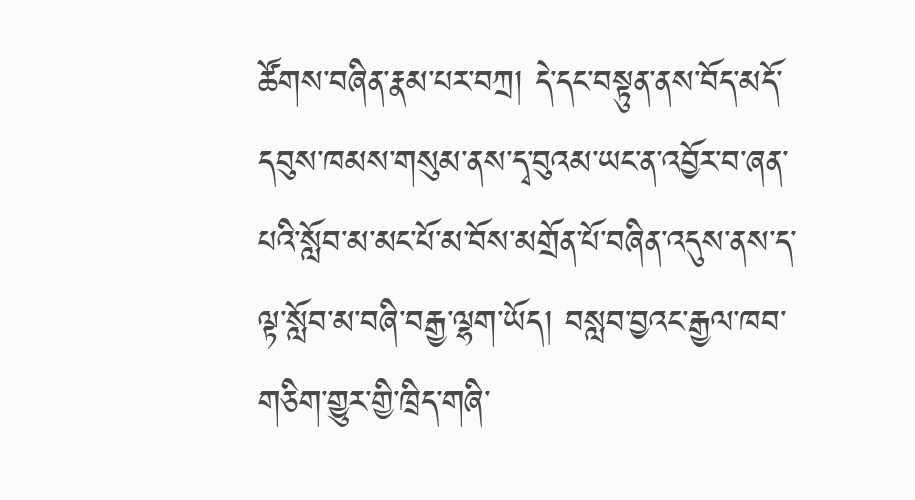ཚོགས་བཞིན་རྣམ་པར་བཀྲ། དེ་དང་བསྟུན་ནས་བོད་མདོ་དབུས་ཁམས་གསུམ་ནས་དྭ་བུའམ་ཡང་ན་འབྱོར་བ་ཞན་པའི་སློབ་མ་མང་པོ་མ་བོས་མགྲོན་པོ་བཞིན་འདུས་ནས་ད་ལྟ་སློབ་མ་བཞི་བརྒྱ་ལྷག་ཡོད། བསླབ་བྱའང་རྒྱལ་ཁབ་གཅིག་གྱུར་གྱི་ཁྲིད་གཞི་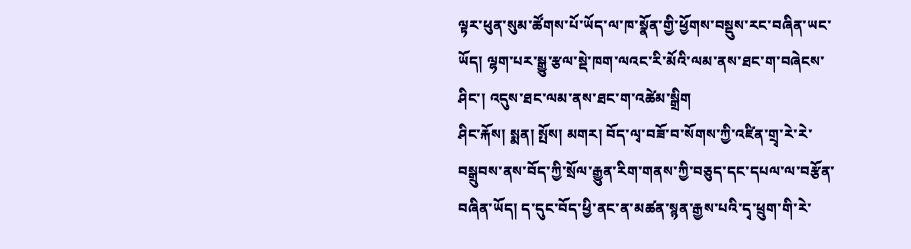ལྟར་ཕུན་སུམ་ཚོགས་པོ་ཡོད་ལ་ཁ་སྣོན་གྱི་ཕྱོགས་བསྡུས་རང་བཞིན་ཡང་ཡོད། ལྷག་པར་སྒྱུ་རྩལ་སྡེ་ཁག་ལའང་རི་མོའི་ལམ་ནས་ཐང་ག་བཞེངས་ཤིང་། འདུས་ཐང་ལམ་ནས་ཐང་ག་འཚེམ་སྒྲིག
ཤིང་རྐོས། སྨན། སྤོས། མགར། བོད་ལྭ་བཟོ་བ་སོགས་ཀྱི་འཛིན་གྲྭ་རེ་རེ་བསྒྲུབས་ནས་བོད་ཀྱི་སྲོལ་རྒྱུན་རིག་གནས་ཀྱི་བཅུད་དང་དཔལ་ལ་བརྩོན་བཞིན་ཡོད། ད་དུང་བོད་ཕྱི་ནང་ན་མཚན་སྙན་རྒྱས་པའི་དྭ་ཕྲུག་གི་རེ་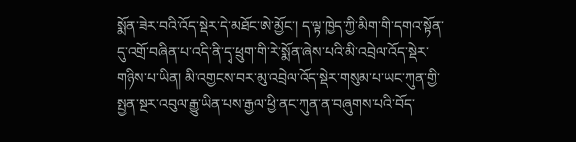སྨོན་ཟེར་བའི་འོད་སྡེར་དེ་མཐོང་ཨེ་མྱོང་། ད་ལྟ་ཁྱེད་ཀྱི་མིག་གི་དགའ་སྟོན་དུ་འགྲོ་བཞིན་པ་འདི་ནི་དྭ་ཕྲུག་གི་རེ་སྨོན་ཞེས་པའི་མི་འབྲེལ་འོད་སྡེར་གཉིས་པ་ཡིན། མི་འགྱངས་བར་མུ་འབྲེལ་འོད་སྡེར་གསུམ་པ་ཡང་ཀུན་གྱི་སྤྱན་སྔར་འབུལ་རྒྱུ་ཡིན་པས་རྒྱལ་ཕྱི་ནང་ཀུན་ན་བཞུགས་པའི་བོད་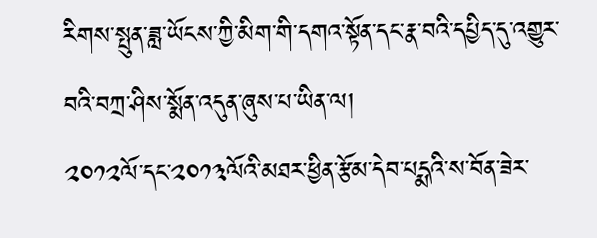རིགས་སྤུན་ཟླ་ཡོངས་ཀྱི་མིག་གི་དགའ་སྟོན་དང་རྣ་བའི་དཔྱིད་དུ་འགྱུར་བའི་བཀྲ་ཤིས་སྨོན་འདུན་ཞུས་པ་ཡིན་ལ།
༢༠༡༢ལོ་དང་༢༠༡༣ལོའི་མཐར་ཕྱིན་རྩོམ་དེབ་པདྨའི་ས་བོན་ཟེར་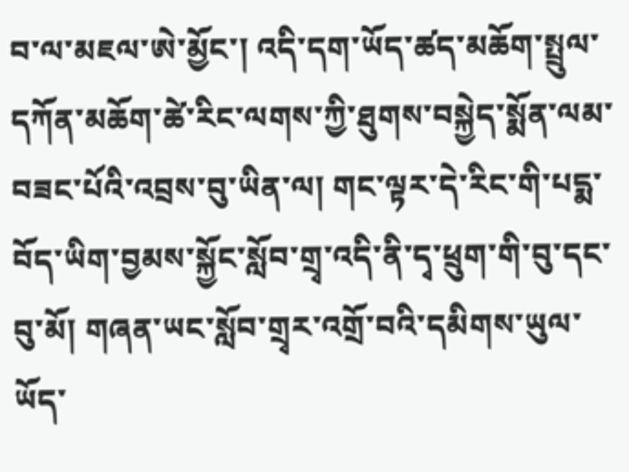བ་ལ་མཇལ་ཨེ་མྱོང་། འདི་དག་ཡོད་ཚད་མཆོག་སྤྲུལ་དཀོན་མཆོག་ཚེ་རིང་ལགས་ཀྱི་ཐུགས་བསྐྱེད་སྨོན་ལམ་བཟང་པོའི་འབྲས་བུ་ཡིན་ལ། གང་ལྟར་དེ་རིང་གི་པདྨ་བོད་ཡིག་བྱམས་སྐྱོང་སློབ་གྲྭ་འདི་ནི་དྭ་ཕྲུག་གི་བུ་དང་བུ་མོ། གཞན་ཡང་སློབ་གྲྭར་འགྲོ་བའི་དམིགས་ཡུལ་ཡོད་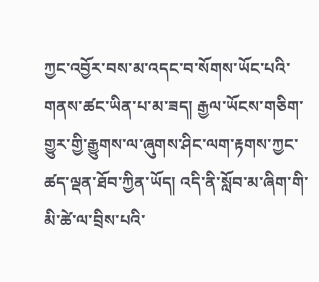ཀྱང་འབྱོར་བས་མ་འདང་བ་སོགས་ཡོང་པའི་གནས་ཚང་ཡིན་པ་མ་ཟད། རྒྱལ་ཡོངས་གཅིག་གྱུར་གྱི་རྒྱུགས་ལ་ཞུགས་ཤིང་ལག་རྟགས་ཀྱང་ཚད་ལྡན་ཐོབ་ཀྱིན་ཡོད། འདི་ནི་སློབ་མ་ཞིག་གི་མི་ཚེ་ལ་བྲིས་པའི་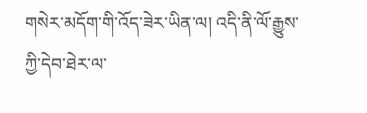གསེར་མདོག་གི་འོད་ཟེར་ཡིན་ལ། འདི་ནི་ལོ་རྒྱུས་ཀྱི་དེབ་ཐེར་ལ་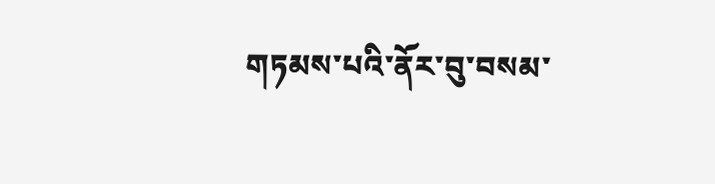གཏམས་པའི་ནོར་བུ་བསམ་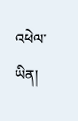འཕེལ་ཡིན།